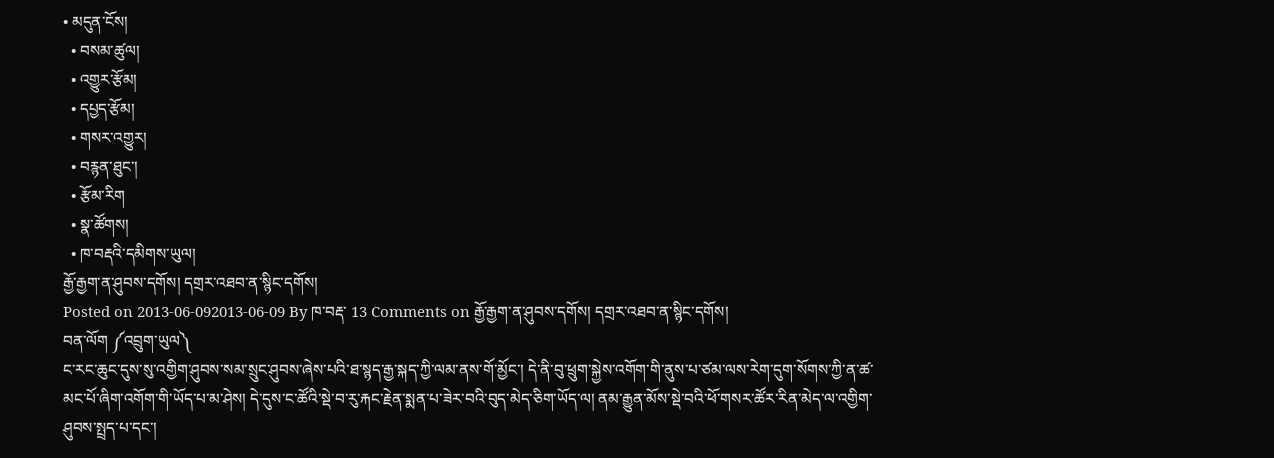• མདུན་ངོས།
  • བསམ་ཚུལ།
  • འགྱུར་རྩོམ།
  • དཔྱད་རྩོམ།
  • གསར་འགྱུར།
  • བརྙན་ཐུང་།
  • རྩོམ་རིག
  • སྣ་ཚོགས།
  • ཁ་བརྡའི་དམིགས་ཡུལ།
རྒྱོ་རྒྱག་ན་ཤུབས་དགོས། དགྲར་འཐབ་ན་སྙིང་དགོས།
Posted on 2013-06-092013-06-09 By ཁ་བརྡ་ 13 Comments on རྒྱོ་རྒྱག་ན་ཤུབས་དགོས། དགྲར་འཐབ་ན་སྙིང་དགོས།
བན་ལོག ༼འབྲུག་ཡུལ༽
ང་རང་ཆུང་དུས་སུ་འགྱིག་ཤུབས་སམ་སྲུང་ཤུབས་ཞེས་པའི་ཐ་སྙད་རྒྱ་སྐད་ཀྱི་ལམ་ནས་གོ་མྱོང་། དེ་ནི་བུ་ཕྲུག་སྐྱེས་འགོག་གི་ནུས་པ་ཙམ་ལས་རེག་དུག་སོགས་ཀྱི་ན་ཚ་མང་པོ་ཞིག་འགོག་གི་ཡོད་པ་མ་ཤེས། དེ་དུས་ང་ཚོའི་སྡེ་བ་རུ་རྐང་རྗེན་སྨན་པ་ཟེར་བའི་བུད་མེད་ཅིག་ཡོད་ལ། ནམ་རྒྱུན་མོས་སྡེ་བའི་ཕོ་གསར་ཚོར་རིན་མེད་ལ་འགྱིག་ཤུབས་སྤྲད་པ་དང་།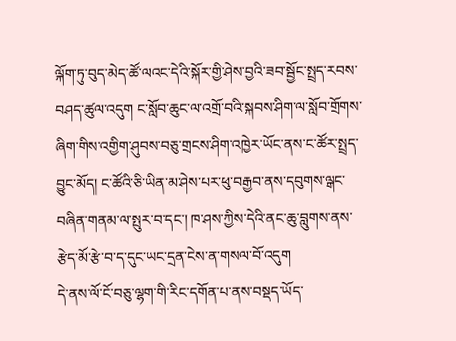ལྐོག་ཏུ་བུད་མེད་ཚོ་ལའང་དེའི་སྐོར་གྱི་ཤེས་བྱའི་ཟབ་སྦྱོང་སྤྲད་རབས་བཤད་ཚུལ་འདུག ང་སློབ་ཆུང་ལ་འགྲོ་བའི་སྐབས་ཤིག་ལ་སློབ་གྲོགས་ཞིག་གིས་འགྱིག་ཤུབས་བཅུ་གྲངས་ཤིག་འཁྱེར་ཡོང་ནས་ང་ཚོར་སྤྲད་བྱུང་མོད། ང་ཚོའི་ཅི་ཡིན་མ་ཤེས་པར་ཕུ་བརྒྱབ་ནས་དབུགས་ལྒང་བཞིན་གནམ་ལ་སྤུར་བ་དང་། ཁ་ཤས་ཀྱིས་དེའི་ནང་ཆུ་བླུགས་ནས་རྩེད་མོ་རྩེ་བ་ད་དུང་ཡང་དྲན་ངེས་ན་གསལ་བོ་འདུག
དེ་ནས་ལོ་ངོ་བཅུ་ལྷག་གི་རིང་དགོན་པ་ནས་བསྡད་ཡོད་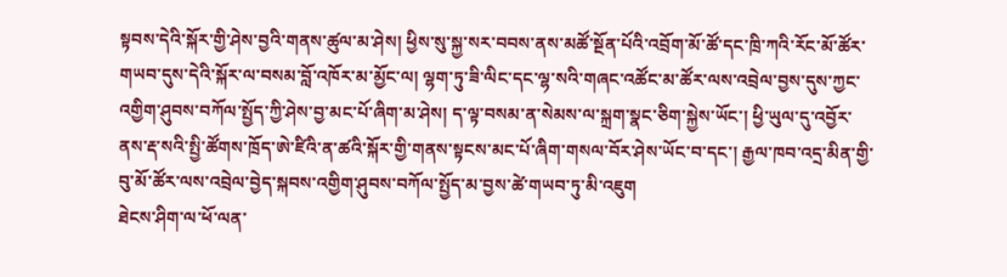སྟབས་དེའི་སྐོར་གྱི་ཤེས་བྱའི་གནས་ཚུལ་མ་ཤེས། ཕྱིས་སུ་སྐྱ་སར་བབས་ནས་མཚོ་སྔོན་པོའི་འབྲོག་མོ་ཚོ་དང་ཁྲི་ཀའི་རོང་མོ་ཚོར་གཡབ་དུས་དེའི་སྐོར་ལ་བསམ་བློ་འཁོར་མ་མྱོང་ལ། ལྷག་ཏུ་ཟི་ལིང་དང་ལྷ་སའི་གཞང་འཚོང་མ་ཚོར་ལས་འབྲེལ་བྱས་དུས་ཀྱང་འགྱིག་ཤུབས་བཀོལ་སྤྱོད་ཀྱི་ཤེས་བྱ་མང་པོ་ཞིག་མ་ཤེས། ད་ལྟ་བསམ་ན་སེམས་ལ་སྐྲག་སྣང་ཅིག་སྐྱེས་ཡོང་། ཕྱི་ཡུལ་དུ་འབྱོར་ནས་རྡ་སའི་སྤྱི་ཚོགས་ཁྲོད་ཨེ་ཛིའི་ན་ཚའི་སྐོར་གྱི་གནས་སྟངས་མང་པོ་ཞིག་གསལ་བོར་ཤེས་ཡོང་བ་དང་། རྒྱལ་ཁབ་འདྲ་མིན་གྱི་བུ་མོ་ཚོར་ལས་འབྲེལ་བྱེད་སྐབས་འགྱིག་ཤུབས་བཀོལ་སྤྱོད་མ་བྱས་ཚེ་གཡབ་ཏུ་མི་འཇུག
ཐེངས་ཤིག་ལ་ཕོ་ལན་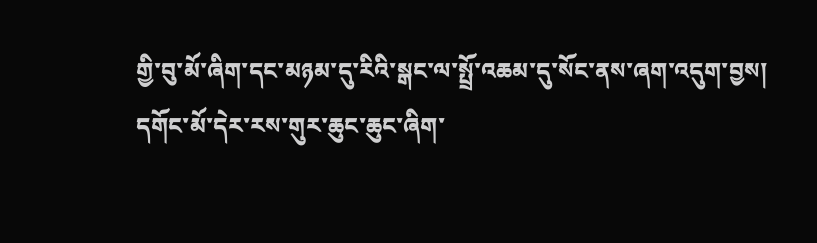གྱི་བུ་མོ་ཞིག་དང་མཉམ་དུ་རིའི་སྒང་ལ་སྤྲོ་འཆམ་དུ་སོང་ནས་ཞག་འདུག་བྱས། དགོང་མོ་དེར་རས་གུར་ཆུང་ཆུང་ཞིག་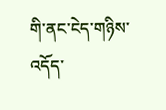གི་ནང་ངེད་གཉིས་འདོད་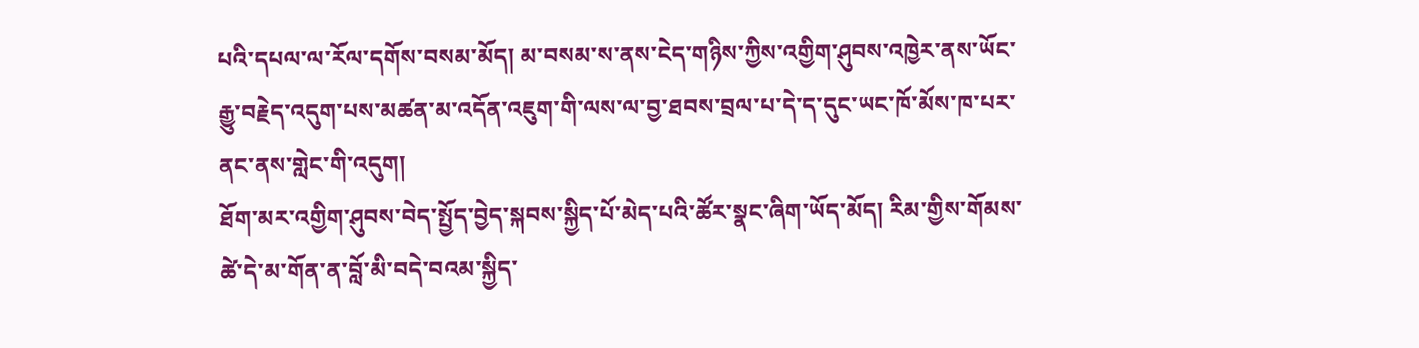པའི་དཔལ་ལ་རོལ་དགོས་བསམ་མོད། མ་བསམ་ས་ནས་ངེད་གཉིས་ཀྱིས་འགྱིག་ཤུབས་འཁྱེར་ནས་ཡོང་རྒྱུ་བརྗེད་འདུག་པས་མཚན་མ་འདོན་འཇུག་གི་ལས་ལ་བྱ་ཐབས་བྲལ་པ་དེ་ད་དུང་ཡང་ཁོ་མོས་ཁ་པར་ནང་ནས་གླེང་གི་འདུག།
ཐོག་མར་འགྱིག་ཤུབས་བེད་སྤྱོད་བྱེད་སྐབས་སྐྱིད་པོ་མེད་པའི་ཚོར་སྣང་ཞིག་ཡོད་མོད། རིམ་གྱིས་གོམས་ཚེ་དེ་མ་གོན་ན་བློ་མི་བདེ་བའམ་སྐྱིད་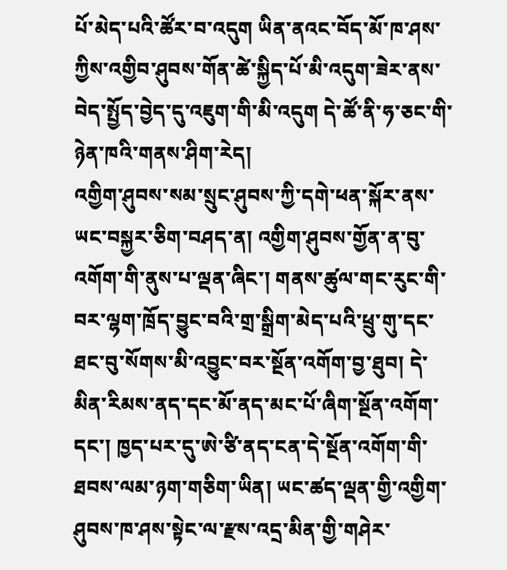པོ་མེད་པའི་ཚོར་བ་འདུག ཡིན་ནའང་བོད་མོ་ཁ་ཤས་ཀྱིས་འགྱིབ་ཤུབས་གོན་ཚེ་སྐྱིད་པོ་མི་འདུག་ཟེར་ནས་བེད་སྤྱོད་བྱེད་དུ་འཇུག་གི་མི་འདུག དེ་ཚོ་ནི་ཧ་ཅང་གི་ཉེན་ཁའི་གནས་ཤིག་རེད།
འགྱིག་ཤུབས་སམ་སྲུང་ཤུབས་ཀྱི་དགེ་ཕན་སྐོར་ནས་ཡང་བསྐྱར་ཅིག་བཤད་ན། འགྱིག་ཤུབས་གྱོན་ན་བུ་འགོག་གི་ནུས་པ་ལྡན་ཞིང་། གནས་ཚུལ་གང་རུང་གི་བར་ལྷག་ཁྲོད་བྱུང་བའི་གྲ་སྒྲིག་མེད་པའི་ཕྲུ་གུ་དང་ཐང་བུ་སོགས་མི་འབྱུང་བར་སྔོན་འགོག་བྱ་ཐུབ། དེ་མིན་རིམས་ནད་དང་མོ་ནད་མང་པོ་ཞིག་སྔོན་འགོག་དང་། ཁྱད་པར་དུ་ཨེ་ཙི་ནད་ངན་དེ་སྔོན་འགོག་གི་ཐབས་ལམ་ཉག་གཅིག་ཡིན། ཡང་ཚད་ལྡན་གྱི་འགྱིག་ཤུབས་ཁ་ཤས་སྟེང་ལ་རྫས་འདྲ་མིན་གྱི་གཤེར་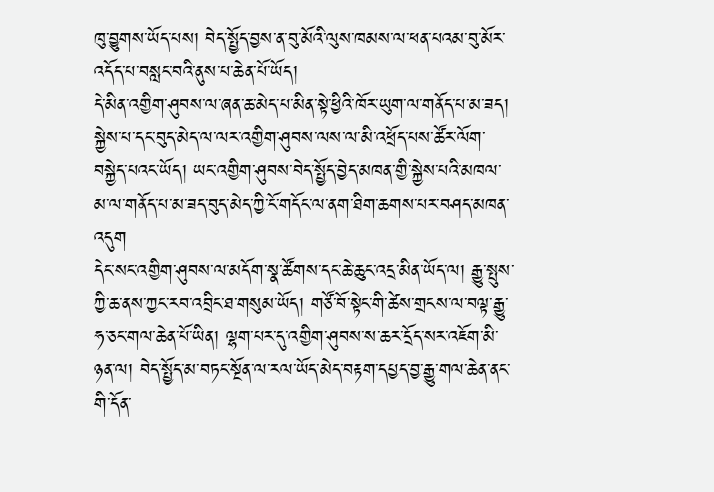ཁུ་བྱུགས་ཡོད་པས། བེད་སྤྱོད་བྱས་ན་བུ་མོའི་ལུས་ཁམས་ལ་ཕན་པའམ་བུ་མོར་འདོད་པ་བསླང་བའི་ནུས་པ་ཆེན་པོ་ཡོད།
དེ་མིན་འགྱིག་ཤུབས་ལ་ཞན་ཆ་མེད་པ་མིན་སྟེ་ཕྱིའི་ཁོར་ཡུག་ལ་གནོད་པ་མ་ཟད། སྐྱེས་པ་དང་བུད་མེད་ལ་ལར་འགྱིག་ཤུབས་ལས་ལ་མི་འཕྲོད་པས་ཚོར་ལོག་བསྐྱེད་པའང་ཡོད། ཡང་འགྱིག་ཤུབས་བེད་སྤྱོད་བྱེད་མཁན་གྱི་སྐྱེས་པའི་མཁལ་མ་ལ་གནོད་པ་མ་ཟད་བུད་མེད་ཀྱི་ངོ་གདོང་ལ་ནག་ཐིག་ཆགས་པར་བཤད་མཁན་འདུག
དེང་སང་འགྱིག་ཤུབས་ལ་མདོག་སྣ་ཚོགས་དང་ཆེ་ཆུང་འདྲ་མིན་ཡོད་ལ། རྒྱུ་སྤུས་ཀྱི་ཆ་ནས་ཀྱང་རབ་འབྲིང་ཐ་གསུམ་ཡོད། གཙོ་བོ་སྟེང་གི་ཚེས་གྲངས་ལ་བལྟ་རྒྱུ་ཧ་ཅང་གལ་ཆེན་པོ་ཡིན། ལྷག་པར་དུ་འགྱིག་ཤུབས་ས་ཆར་དྲོད་སར་འཇོག་མི་ཉན་ལ། བེད་སྤྱོད་མ་བཏང་སྔོན་ལ་རལ་ཡོད་མེད་བརྟག་དཔྱད་བྱ་རྒྱུ་གལ་ཆེན་ནང་གི་དོན་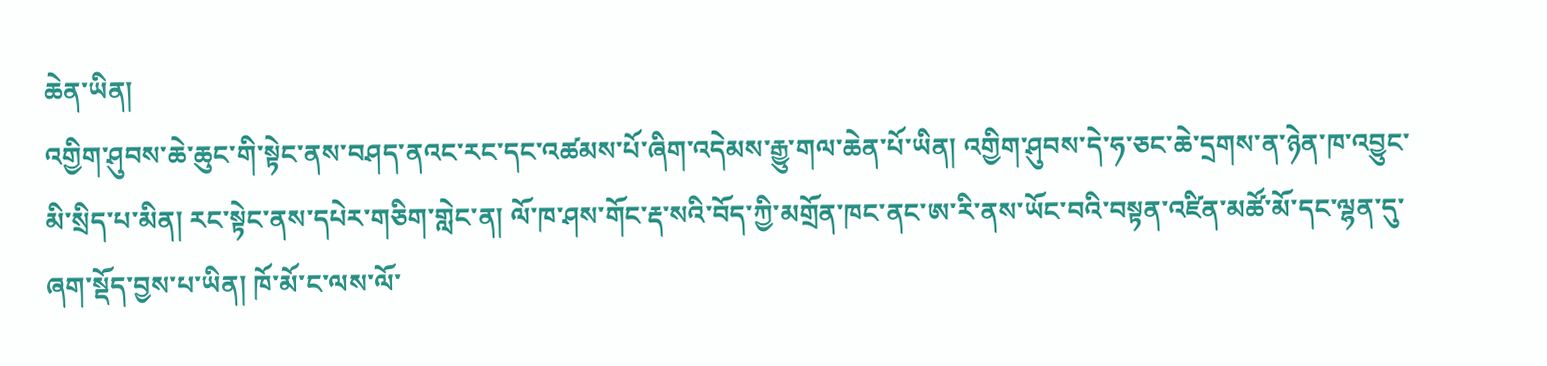ཆེན་ཡིན།
འགྱིག་ཤུབས་ཆེ་ཆུང་གི་སྟེང་ནས་བཤད་ནའང་རང་དང་འཚམས་པོ་ཞིག་འདེམས་རྒྱུ་གལ་ཆེན་པོ་ཡིན། འགྱིག་ཤུབས་དེ་ཧ་ཅང་ཆེ་དྲགས་ན་ཉེན་ཁ་འབྱུང་མི་སྲིད་པ་མིན། རང་སྟེང་ནས་དཔེར་གཅིག་གླེང་ན། ལོ་ཁ་ཤས་གོང་རྡ་སའི་བོད་ཀྱི་མགྲོན་ཁང་ནང་ཨ་རི་ནས་ཡོང་བའི་བསྟན་འཛིན་མཚོ་མོ་དང་ལྷན་དུ་ཞག་སྡོད་བྱས་པ་ཡིན། ཁོ་མོ་ང་ལས་ལོ་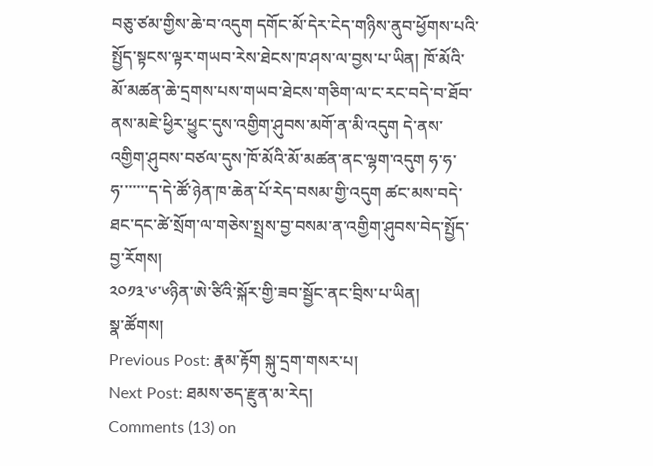བཅུ་ཙམ་གྱིས་ཆེ་བ་འདུག དགོང་མོ་དེར་ངེད་གཉིས་ནུབ་ཕྱོགས་པའི་སྤྱོད་སྟངས་ལྟར་གཡབ་རེས་ཐེངས་ཁ་ཤས་ལ་བྱས་པ་ཡིན། ཁོ་མོའི་མོ་མཚན་ཆེ་དྲགས་པས་གཡབ་ཐེངས་གཅིག་ལ་ང་རང་བདེ་བ་ཐོབ་ནས་མཇེ་ཕྱིར་ཕྱུང་དུས་འགྱིག་ཤུབས་མགོ་ན་མི་འདུག དེ་ནས་འགྱིག་ཤུབས་བཙལ་དུས་ཁོ་མོའི་མོ་མཚན་ནང་ལྷག་འདུག ཧ་ཧ་ཧ་་་་་་་ད་དེ་ཚོ་ཉེན་ཁ་ཆེན་པོ་རེད་བསམ་གྱི་འདུག ཚང་མས་བདེ་ཐང་དང་ཚེ་སྲོག་ལ་གཅེས་སྤྲས་བྱ་བསམ་ན་འགྱིག་ཤུབས་བེད་སྤྱོད་བྱ་རོགས།
༢༠༡༣་༦་༦ཉིན་ཨེ་ཙིའི་སྐོར་གྱི་ཟབ་སྦྱོང་ནང་བྲིས་པ་ཡིན།
སྣ་ཚོགས།
Previous Post: རྣམ་རྟོག སྐུ་དྲག་གསར་པ།
Next Post: ཐམས་ཅད་རྫུན་མ་རེད།
Comments (13) on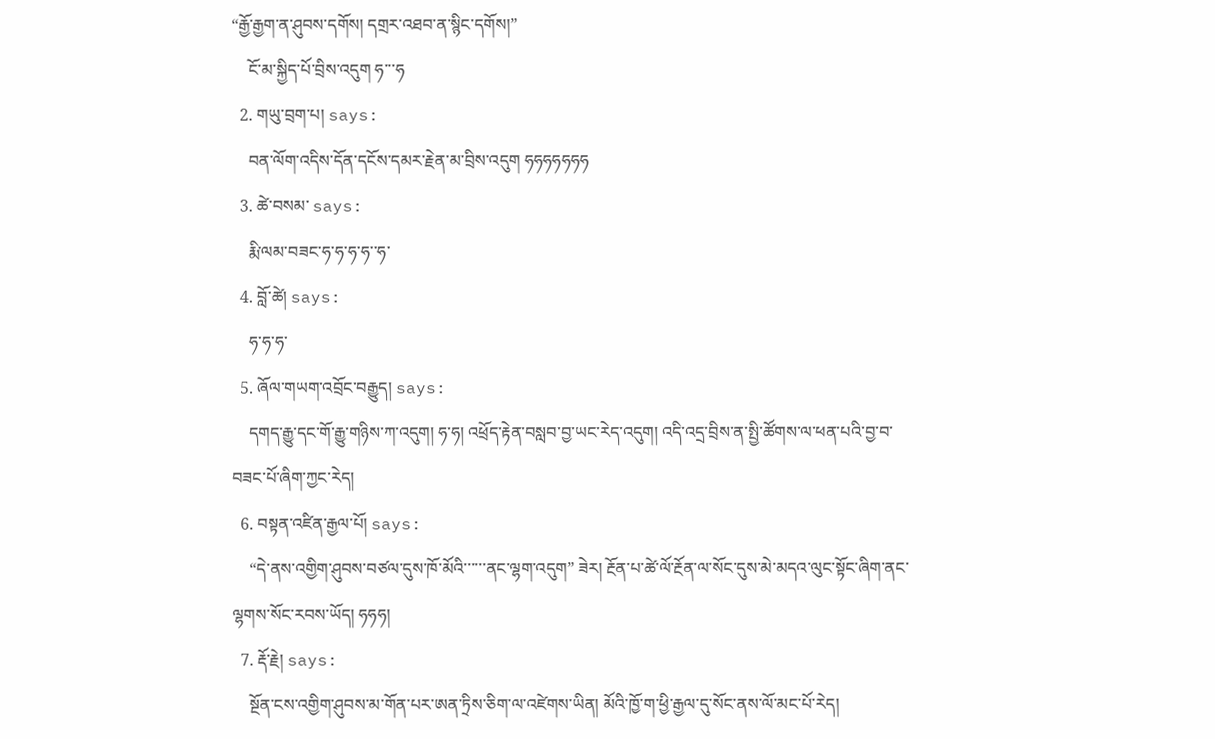“རྒྱོ་རྒྱག་ན་ཤུབས་དགོས། དགྲར་འཐབ་ན་སྙིང་དགོས།”
    ངོ་མ་སྐྱིད་པོ་བྲིས་འདུག ཧ་་་ཧ
  2. གཡུ་བྲག་པ། says:
    བན་ལོག་འདིས་དོན་དངོས་དམར་རྗེན་མ་བྲིས་འདུག ཧཧཧཧཧཧཧ
  3. ཚེ་བསམ་ says:
    རྨི་ལམ་བཟང་ཧ་ཧ་ཧ་ཧ་་ཧ་
  4. བློ་ཚེ། says:
    ཧ་ཧ་ཧ་
  5. ཞོལ་གཡག་འབྲོང་བརྒྱུད། says:
    དགད་རྒྱུ་དང་གོ་རྒྱུ་གཉིས་ཀ་འདུག། ཧ་ཧ། འཕྲོད་རྟེན་བསླབ་བྱ་ཡང་རེད་འདུག། འདི་འདྲ་བྲིས་ན་སྤྱི་ཚོགས་ལ་ཕན་པའི་བྱ་བ་བཟང་པོ་ཞིག་ཀྱང་རེད།
  6. བསྟན་འཛིན་རྒྱལ་པོ། says:
    “དེ་ནས་འགྱིག་ཤུབས་བཙལ་དུས་ཁོ་མོའི་་་་་་ནང་ལྷག་འདུག” ཟེར། རྔོན་པ་ཚེ་ལོ་རྔོན་ལ་སོང་དུས་མེ་མདའ་ལུང་སྟོང་ཞིག་ནང་ལྷགས་སོང་རབས་ཡོད། ཧཧཧ།
  7. རྡོ་རྗེ། says:
    སྔོན་ངས་འགྱིག་ཤུབས་མ་གོན་པར་ཨན་ཏྲིས་ཅིག་ལ་འཛེགས་ཡིན། མོའི་ཁྱོ་ག་ཕྱི་རྒྱལ་དུ་སོང་ནས་ལོ་མང་པོ་རེད།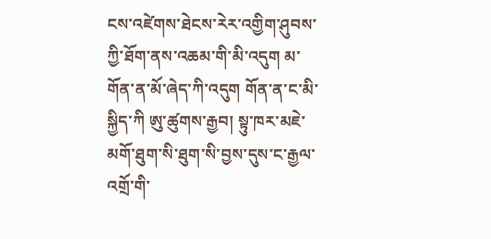ངས་འཛེགས་ཐེངས་རེར་འགྱིག་ཤུབས་ཀྱི་ཐོག་ནས་འཆམ་གི་མི་འདུག མ་གོན་ན་མོ་ཞེད་ཀི་འདུག གོན་ན་ང་མི་སྐྱིད་ཀི ཨུ་ཚུགས་རྒྱབ། སྟུ་ཁར་མཇེ་མགོ་ཐུག་སི་ཐུག་སི་བྱས་དུས་ང་རྒྱལ་འགྲོ་གི་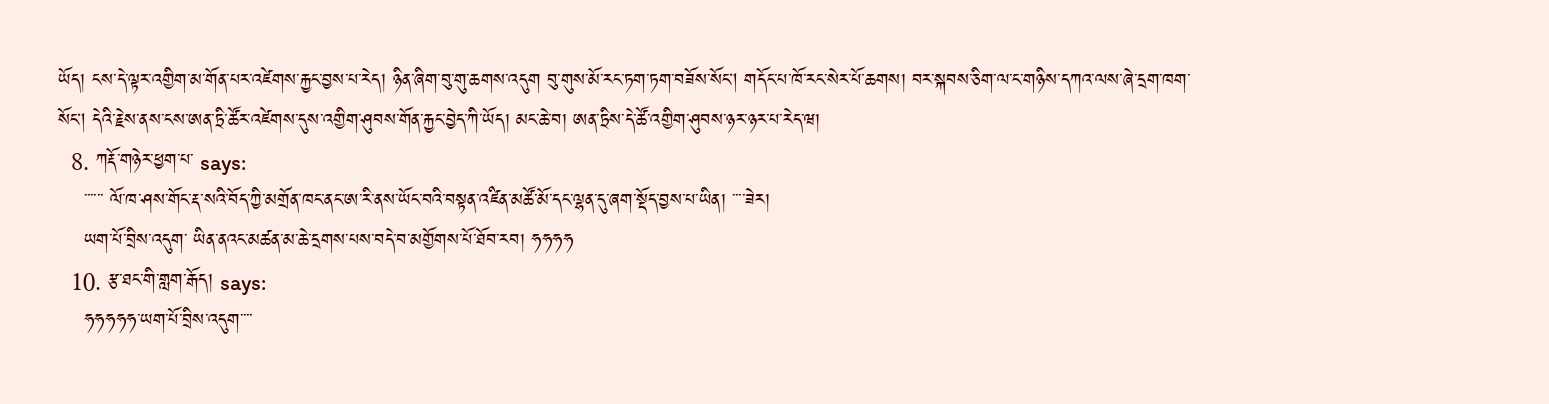ཡོད། ངས་དེ་ལྟར་འགྱིག་མ་གོན་པར་འཛེགས་རྐྱང་བྱས་པ་རེད། ཉིན་ཞིག་བུ་གུ་ཆགས་འདུག བུ་གུས་མོ་རང་ཏག་ཏག་བཟོས་སོང། གདོང་པ་ཁོ་རང་སེར་པོ་ཆགས། བར་སྐབས་ཅིག་ལ་ང་གཉིས་དཀའ་ལས་ཞེ་དྲག་ཁག་སོང། དེའི་རྗེས་ནས་ངས་ཨན་ཏྲི་ཚོར་འཛེགས་དུས་འགྱིག་ཤུབས་གོན་རྐྱང་བྱེད་ཀི་ཡོད། མང་ཆེ་བ། ཨན་ཏྲིས་དེ་ཚོ་འགྱིག་ཤུབས་ཉར་ཉར་པ་རེད་ཝ།
  8. ཀརྡོ་གཉེར་ཕྱག་པ་ says:
    ་་་་་་ ལོ་ཁ་ཤས་གོང་རྡ་སའི་བོད་ཀྱི་མགྲོན་ཁང་ནང་ཨ་རི་ནས་ཡོང་བའི་བསྟན་འཛིན་མཚོ་མོ་དང་ལྷན་དུ་ཞག་སྡོད་བྱས་པ་ཡིན། ་་་་ཟེར།
    ཡག་པོ་བྲིས་འདུག་ ཡིན་ནའང་མཚན་མ་ཆེ་དྲགས་པས་བདེ་བ་མགྱོགས་པོ་ཐོབ་རབ། ཧཧཧཧ
  10. རྩ་ཐང་གི་གླག་རྒོད། says:
    ཧཧཧཧཧ་ཡག་པོ་བྲིས་འདུག་་་་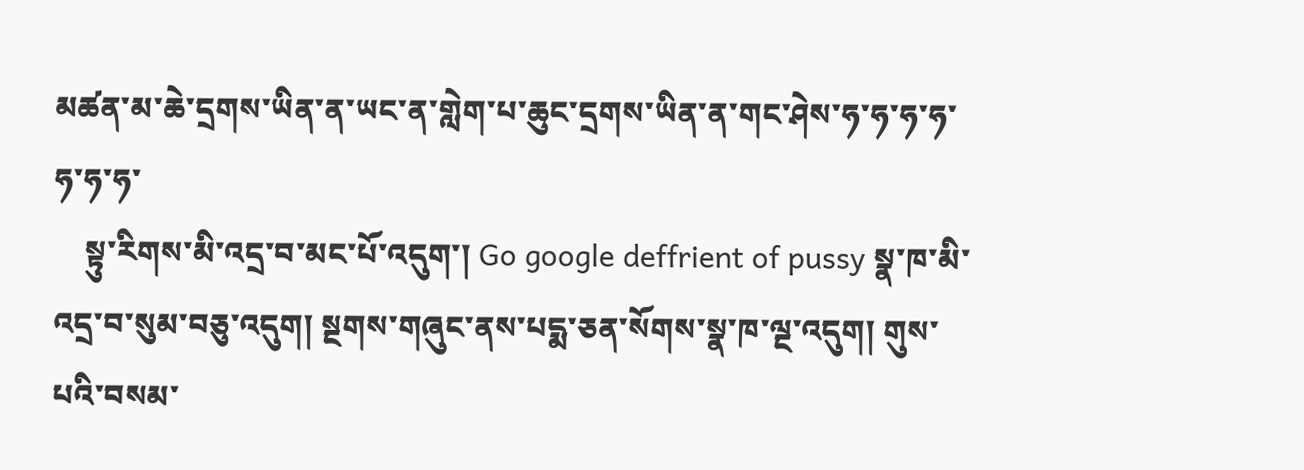མཚན་མ་ཆེ་དྲགས་ཡིན་ན་ཡང་ན་གླེག་པ་ཆུང་དྲགས་ཡིན་ན་གང་ཤེས་ཧ་ཧ་ཧ་ཧ་ཧ་ཧ་ཧ་
    སྟུ་རིགས་མི་འདྲ་བ་མང་པོ་འདུག་། Go google deffrient of pussy སྣ་ཁ་མི་འདྲ་བ་སུམ་བཅུ་འདུག། སྔགས་གཞུང་ནས་པདྨ་ཅན་སོགས་སྣ་ཁ་ལྔ་འདུག། གུས་པའི་བསམ་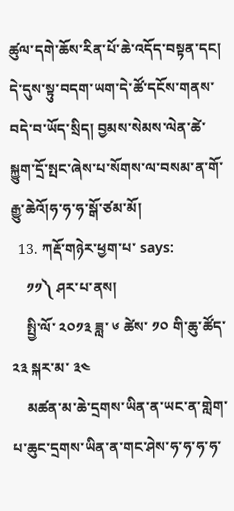ཚུལ་དགེ་ཆོས་རིན་པོ་ཆེ་འདོད་བསྟན་དང། དེ་དུས་སྟུ་བདག་ཡག་དེ་ཚོ་དངོས་གནས་བདེ་བ་ཡོད་སྲིད། བྱམས་སེམས་ལེན་ཚེ་སྐྱུག་དྲོ་སྤང་ཞེས་པ་སོགས་ལ་བསམ་ན་གོ་རྒྱུ་ཆེའོ།ཧ་ཧ་ཧ་སྒོ་ཙམ་མོ།
  13. ཀརྡོ་གཉེར་ཕྱག་པ་ says:
    ༡༡༽ ཤར་པ་ནས།
    སྤྱི་ལོ་ ༢༠༡༣ ཟླ་ ༦ ཚེས་ ༡༠ གི་ཆུ་ཚོད་ ༢༣ སྐར་མ་ ༣༤
    མཚན་མ་ཆེ་དྲགས་ཡིན་ན་ཡང་ན་གླེག་པ་ཆུང་དྲགས་ཡིན་ན་གང་ཤེས་ཧ་ཧ་ཧ་ཧ་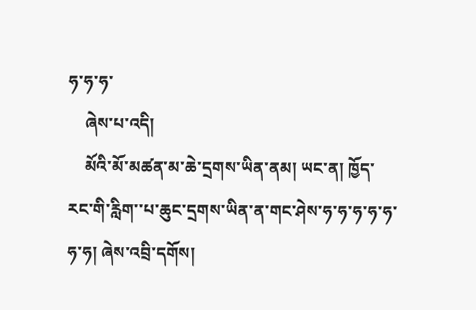ཧ་ཧ་ཧ་
    ཞེས་པ་འདི།
    མོའི་མོ་མཚན་མ་ཆེ་དྲགས་ཡིན་ནམ། ཡང་ན། ཁྱོད་རང་གི་རླིག་་པ་ཆུང་དྲགས་ཡིན་ན་གང་ཤེས་ཧ་ཧ་ཧ་ཧ་ཧ་ཧ་ཧ། ཞེས་འབྲི་དགོས།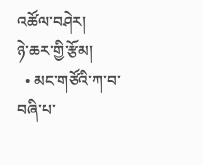འཚོལ་བཤེར།
ཉེ་ཆར་གྱི་རྩོམ།
  • མང་གཙོའི་ཀ་བ་བཞི་པ་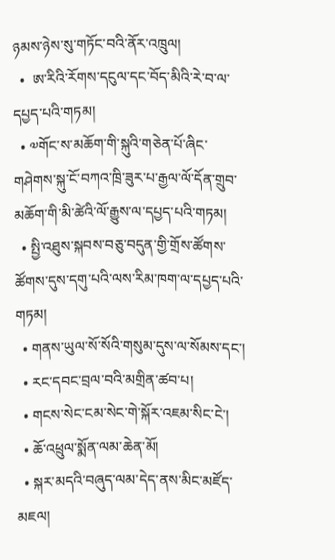ཉམས་ཉེས་སུ་གཏོང་བའི་ནོར་འཁྲུལ།
  •  ཨ་རིའི་རོགས་དངུལ་དང་བོད་མིའི་རེ་བ་ལ་དཔྱད་པའི་གཏམ།
  • ༧གོང་ས་མཆོག་གི་སྐུའི་གཅེན་པོ་ཞིང་གཤེགས་སྐུ་ངོ་བཀའ་ཁྲི་ཟུར་པ་རྒྱལ་ལོ་དོན་གྲུབ་མཆོག་གི་མི་ཚེའི་ལོ་རྒྱུས་ལ་དཔྱད་པའི་གཏམ།
  • སྤྱི་འཐུས་སྐབས་བཅུ་བདུན་གྱི་གྲོས་ཚོགས་ཚོགས་དུས་དགུ་པའི་ལས་རིམ་ཁག་ལ་དཔྱད་པའི་གཏམ།
  • གནས་ཡུལ་སོ་སོའི་གསུམ་དུས་ལ་སོམས་དང་།
  • རང་དབང་བྲལ་བའི་མགྲིན་ཚབ་པ།
  • གངས་སེང་ངམ་སེང་གེ་སྐོར་འཇམ་སིང་ངེ་།
  • ཆོ་འཕྲུལ་སྨོན་ལམ་ཆེན་མོ།
  • སྐར་མདའི་བཞུད་ལམ་དེད་ནས་མིང་མཛོད་མཇལ།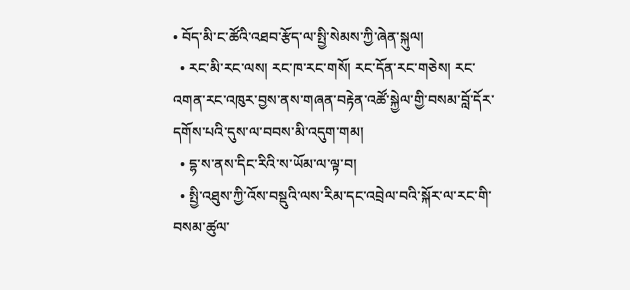• བོད་མི་ང་ཚོའི་འཐབ་རྩོད་ལ་སྤྱི་སེམས་ཀྱི་ཞེན་སྐུལ།
  • རང་མི་རང་ལས། རང་ཁ་རང་གསོ། རང་དོན་རང་གཅེས། རང་འགན་རང་འཁུར་བྱས་ནས་གཞན་བརྟེན་འཚོ་སྐྱེལ་གྱི་བསམ་བློ་དོར་དགོས་པའི་དུས་ལ་བབས་མི་འདུག་གམ།
  • དྷ་ས་ནས་དིང་རིའི་ས་ཡོམ་ལ་ལྟ་བ།
  • སྤྱི་འཐུས་ཀྱི་འོས་བསྡུའི་ལས་རིམ་དང་འབྲེལ་བའི་སྐོར་ལ་རང་གི་བསམ་ཚུལ་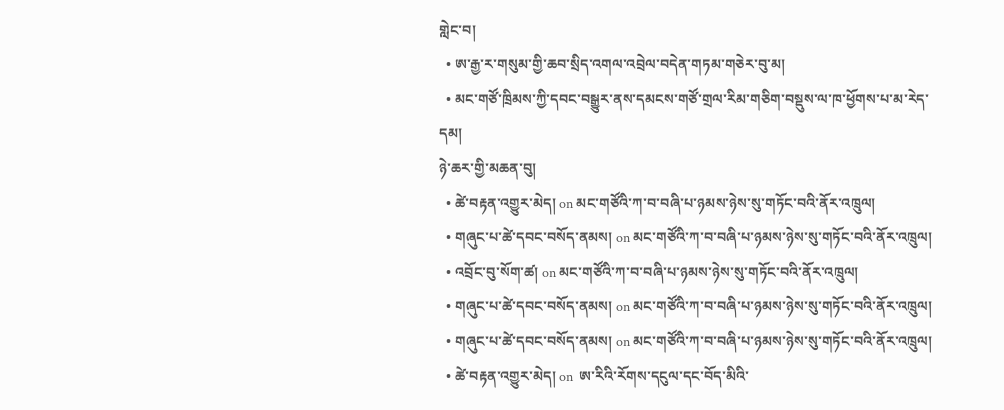གླེང་བ།
  • ཨ་རྒྱ་ར་གསུམ་གྱི་ཆབ་སྲིད་འགལ་འབྲེལ་བདེན་གཏམ་གཅེར་བུ་མ།
  • མང་གཙོ་ཁྲིམས་ཀྱི་དབང་བསྒྱུར་ནས་དམངས་གཙོ་གྲལ་རིམ་གཅིག་བསྡུས་ལ་ཁ་ཕྱོགས་པ་མ་རེད་དམ།
ཉེ་ཆར་གྱི་མཆན་བུ།
  • ཚེ་བརྟན་འགྱུར་མེད། on མང་གཙོའི་ཀ་བ་བཞི་པ་ཉམས་ཉེས་སུ་གཏོང་བའི་ནོར་འཁྲུལ།
  • གཞུང་པ་ཚེ་དབང་བསོད་ནམས། on མང་གཙོའི་ཀ་བ་བཞི་པ་ཉམས་ཉེས་སུ་གཏོང་བའི་ནོར་འཁྲུལ།
  • འབྲོང་བུ་སོག་ཚ། on མང་གཙོའི་ཀ་བ་བཞི་པ་ཉམས་ཉེས་སུ་གཏོང་བའི་ནོར་འཁྲུལ།
  • གཞུང་པ་ཚེ་དབང་བསོད་ནམས། on མང་གཙོའི་ཀ་བ་བཞི་པ་ཉམས་ཉེས་སུ་གཏོང་བའི་ནོར་འཁྲུལ།
  • གཞུང་པ་ཚེ་དབང་བསོད་ནམས། on མང་གཙོའི་ཀ་བ་བཞི་པ་ཉམས་ཉེས་སུ་གཏོང་བའི་ནོར་འཁྲུལ།
  • ཚེ་བརྟན་འགྱུར་མེད། on  ཨ་རིའི་རོགས་དངུལ་དང་བོད་མིའི་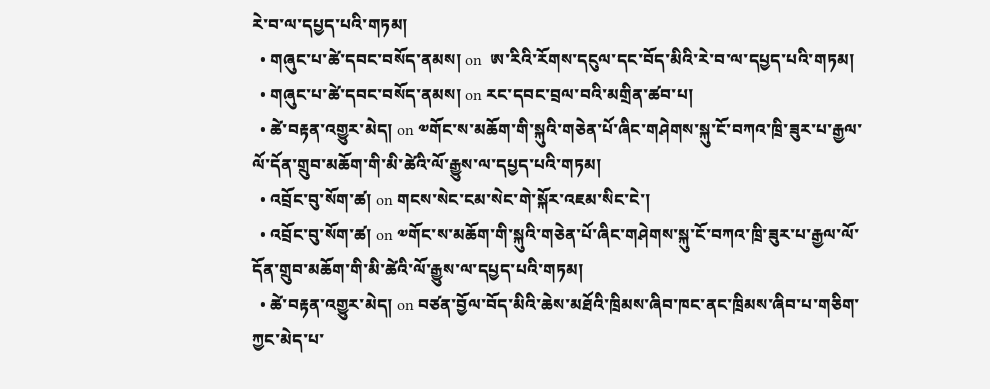རེ་བ་ལ་དཔྱད་པའི་གཏམ།
  • གཞུང་པ་ཚེ་དབང་བསོད་ནམས། on  ཨ་རིའི་རོགས་དངུལ་དང་བོད་མིའི་རེ་བ་ལ་དཔྱད་པའི་གཏམ།
  • གཞུང་པ་ཚེ་དབང་བསོད་ནམས། on རང་དབང་བྲལ་བའི་མགྲིན་ཚབ་པ།
  • ཚེ་བརྟན་འགྱུར་མེད། on ༧གོང་ས་མཆོག་གི་སྐུའི་གཅེན་པོ་ཞིང་གཤེགས་སྐུ་ངོ་བཀའ་ཁྲི་ཟུར་པ་རྒྱལ་ལོ་དོན་གྲུབ་མཆོག་གི་མི་ཚེའི་ལོ་རྒྱུས་ལ་དཔྱད་པའི་གཏམ།
  • འབྲོང་བུ་སོག་ཚ། on གངས་སེང་ངམ་སེང་གེ་སྐོར་འཇམ་སིང་ངེ་།
  • འབྲོང་བུ་སོག་ཚ། on ༧གོང་ས་མཆོག་གི་སྐུའི་གཅེན་པོ་ཞིང་གཤེགས་སྐུ་ངོ་བཀའ་ཁྲི་ཟུར་པ་རྒྱལ་ལོ་དོན་གྲུབ་མཆོག་གི་མི་ཚེའི་ལོ་རྒྱུས་ལ་དཔྱད་པའི་གཏམ།
  • ཚེ་བརྟན་འགྱུར་མེད། on བཙན་བྱོལ་བོད་མིའི་ཆེས་མཐོའི་ཁྲིམས་ཞིབ་ཁང་ནང་ཁྲིམས་ཞིབ་པ་གཅིག་ཀྱང་མེད་པ་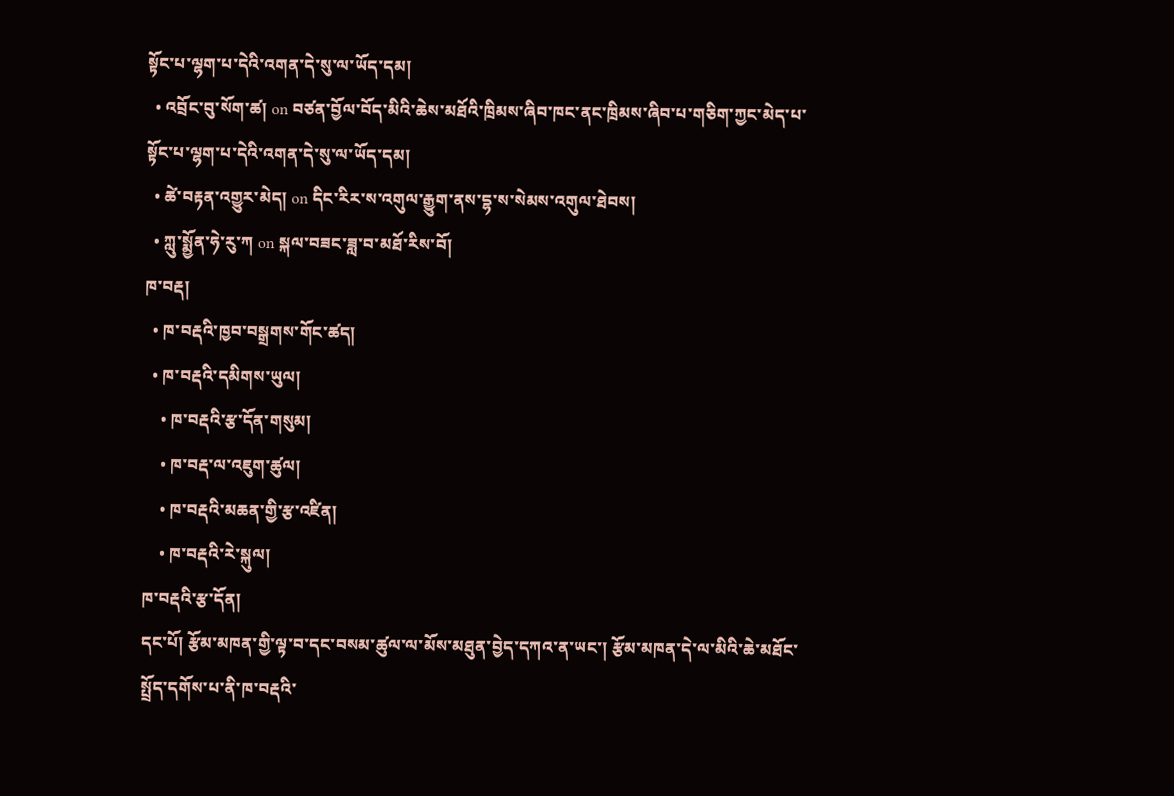སྟོང་པ་ལྷག་པ་དེའི་འགན་དེ་སུ་ལ་ཡོད་དམ།
  • འབྲོང་བུ་སོག་ཚ། on བཙན་བྱོལ་བོད་མིའི་ཆེས་མཐོའི་ཁྲིམས་ཞིབ་ཁང་ནང་ཁྲིམས་ཞིབ་པ་གཅིག་ཀྱང་མེད་པ་སྟོང་པ་ལྷག་པ་དེའི་འགན་དེ་སུ་ལ་ཡོད་དམ།
  • ཚེ་བརྟན་འགྱུར་མེད། on དིང་རིར་ས་འགུལ་རྒྱུག་ནས་དྷ་ས་སེམས་འགུལ་ཐེབས།
  • ཀླུ་སྨྱོན་ཧེ་རུ་ཀ on སྐལ་བཟང་ཟླ་བ་མཐོ་རིས་བོ།
ཁ་བརྡ།
  • ཁ་བརྡའི་ཁྱབ་བསྒྲགས་གོང་ཚད།
  • ཁ་བརྡའི་དམིགས་ཡུལ།
    • ཁ་བརྡའི་རྩ་དོན་གསུམ།
    • ཁ་བརྡ་ལ་འཇུག་ཚུལ།
    • ཁ་བརྡའི་མཆན་གྱི་རྩ་འཛིན།
    • ཁ་བརྡའི་རེ་སྐུལ།
ཁ་བརྡའི་རྩ་དོན།
དང་པོ། རྩོམ་མཁན་གྱི་ལྟ་བ་དང་བསམ་ཚུལ་ལ་མོས་མཐུན་བྱེད་དཀའ་ན་ཡང་། རྩོམ་མཁན་དེ་ལ་མིའི་ཆེ་མཐོང་སྤྲོད་དགོས་པ་ནི་ཁ་བརྡའི་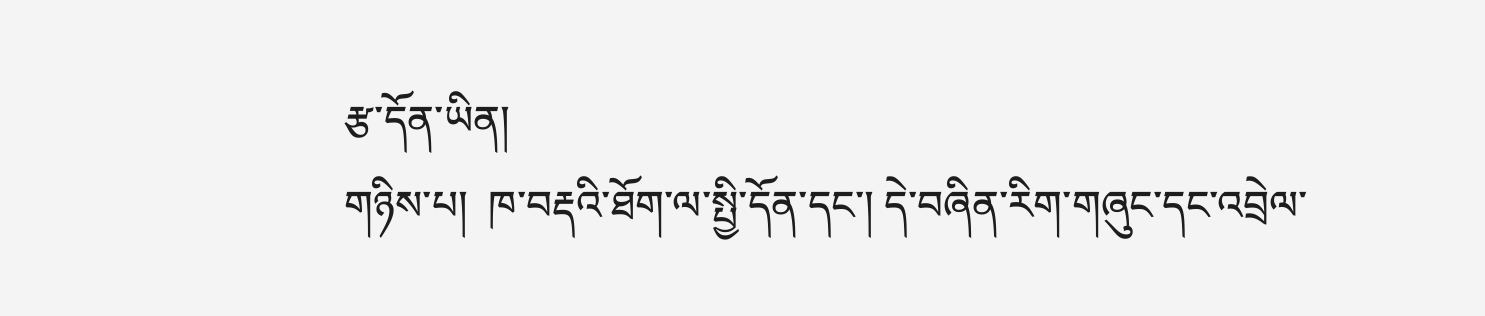རྩ་དོན་ཡིན།
གཉིས་པ།  ཁ་བརྡའི་ཐོག་ལ་སྤྱི་དོན་དང་། དེ་བཞིན་རིག་གཞུང་དང་འབྲེལ་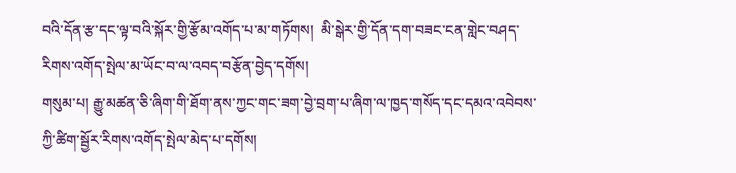བའི་དོན་རྩ་དང་ལྟ་བའི་སྐོར་གྱི་རྩོམ་འགོད་པ་མ་གཏོགས།  མི་སྒེར་གྱི་དོན་དག་བཟང་ངན་གླེང་བཤད་རིགས་འགོད་སྤེལ་མ་ཡོང་བ་ལ་འབད་བརྩོན་བྱེད་དགོས།
གསུམ་པ། རྒྱུ་མཚན་ཅི་ཞིག་གི་ཐོག་ནས་ཀྱང་གང་ཟག་བྱེ་བྲག་པ་ཞིག་ལ་ཁྱད་གསོད་དང་དམའ་འབེབས་ཀྱི་ཚིག་སྦྱོར་རིགས་འགོད་སྤེལ་མེད་པ་དགོས།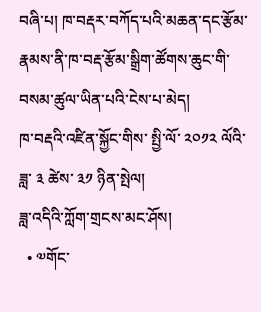བཞི་པ། ཁ་བརྡར་བཀོད་པའི་མཆན་དང་རྩོམ་རྣམས་ནི་ཁ་བརྡ་རྩོམ་སྒྲིག་ཚོགས་ཆུང་གི་བསམ་ཚུལ་ཡིན་པའི་ངེས་པ་མེད།
ཁ་བརྡའི་འཛིན་སྐྱོང་གིས་ སྤྱི་ལོ་ ༢༠༡༢ ལོའི་ཟླ་ ༣ ཚེས་ ༣༡ ཉིན་སྤེལ།
ཟླ་འདིའི་ཀློག་གྲངས་མང་ཤོས།
  • ༧གོང་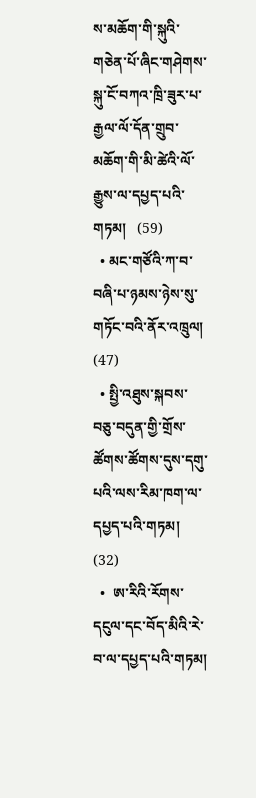ས་མཆོག་གི་སྐུའི་གཅེན་པོ་ཞིང་གཤེགས་སྐུ་ངོ་བཀའ་ཁྲི་ཟུར་པ་རྒྱལ་ལོ་དོན་གྲུབ་མཆོག་གི་མི་ཚེའི་ལོ་རྒྱུས་ལ་དཔྱད་པའི་གཏམ།   (59)
  • མང་གཙོའི་ཀ་བ་བཞི་པ་ཉམས་ཉེས་སུ་གཏོང་བའི་ནོར་འཁྲུལ། (47)
  • སྤྱི་འཐུས་སྐབས་བཅུ་བདུན་གྱི་གྲོས་ཚོགས་ཚོགས་དུས་དགུ་པའི་ལས་རིམ་ཁག་ལ་དཔྱད་པའི་གཏམ།   (32)
  •  ཨ་རིའི་རོགས་དངུལ་དང་བོད་མིའི་རེ་བ་ལ་དཔྱད་པའི་གཏམ།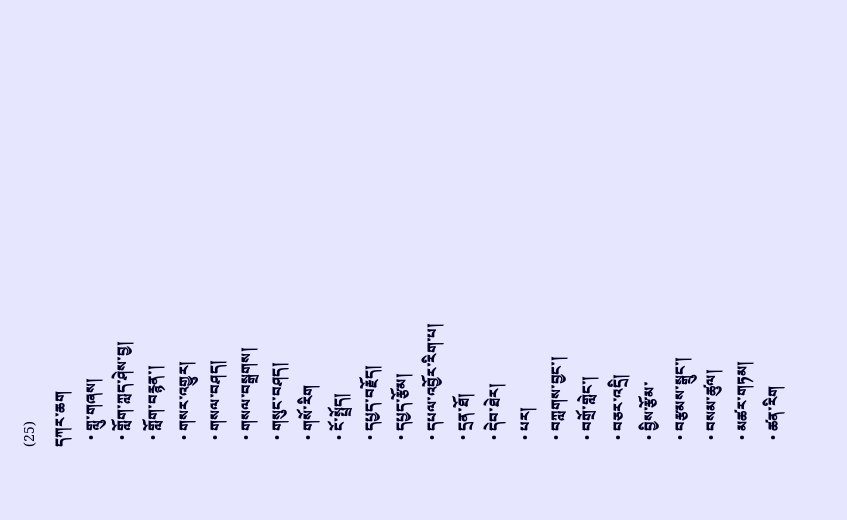(25)
དཀར་ཆག
  • གླུ་གཞས།
  • གློག་ཀླད་ཤེས་བྱ།
  • གློག་བརྙན་།
  • གསར་འགྱུར།
  • གསལ་བཤད།
  • གསལ་བསྒྲགས།
  • གསུང་བཤད།
  • གསོ་རིག
  • ངོ་སྤྲོད།
  • དཔྱད་བརྗོད།
  • དཔྱད་རྩོམ།
  • དཔལ་འབྱོར་རིག་པ།
  • དྲན་ཐོ།
  • དེབ་ཐེར།
  • པར།
  • བཀླགས་བྱང་།
  • བགྲོ་གླེང་།
  • བཅར་འདྲི།
  • བྱིས་རྩོམ་
  • བརྩམས་སྒྲུང་།
  • བསམ་ཚུལ།
  • མཚར་གཏམ།
  • ཚན་རིག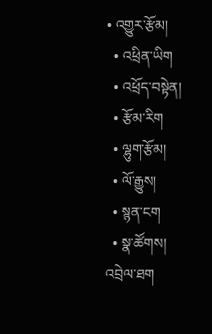• འགྱུར་རྩོམ།
  • འཕྲིན་ཡིག
  • འཕྲོད་བསྟེན།
  • རྩོམ་རིག
  • ལྷུག་རྩོམ།
  • ལོ་རྒྱུས།
  • སྙན་ངག
  • སྣ་ཚོགས།
འབྲེལ་ཐག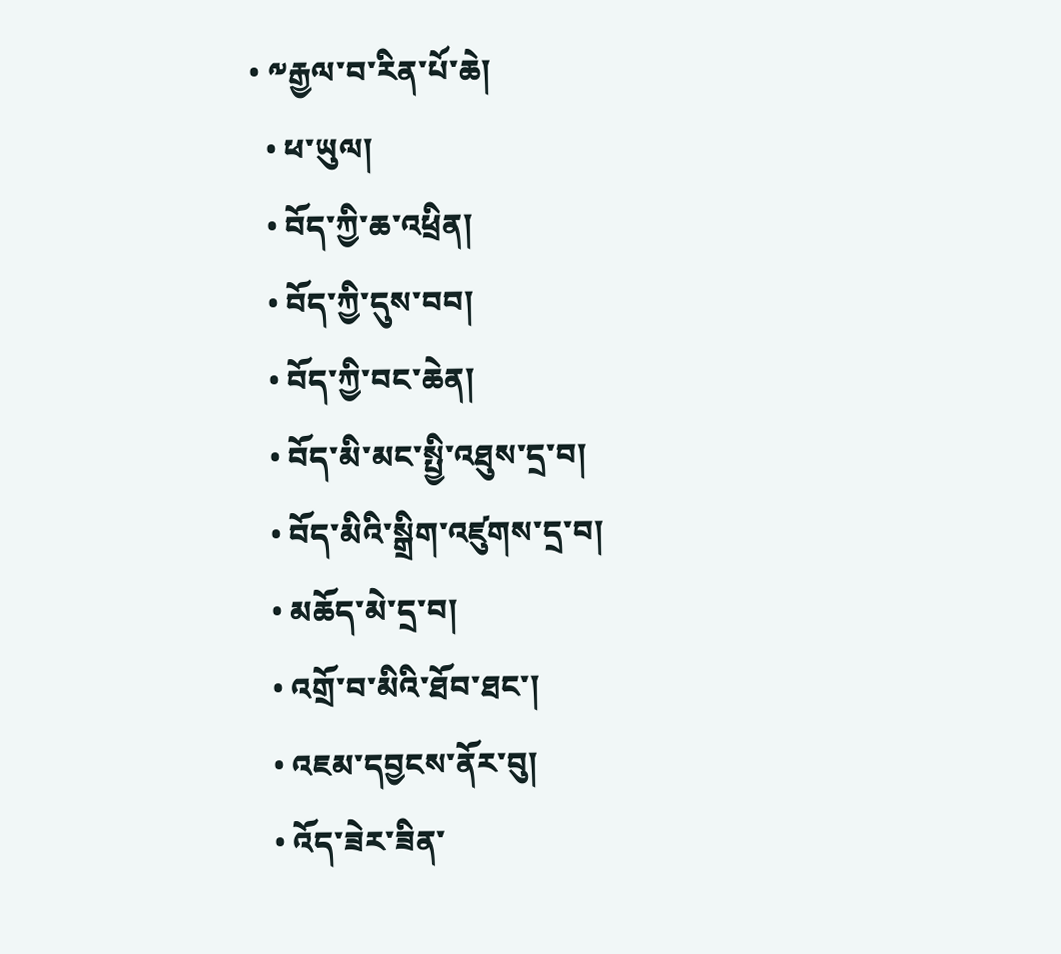• ༸རྒྱལ་བ་རིན་པོ་ཆེ།
  • ཕ་ཡུལ།
  • བོད་ཀྱི་ཆ་འཕྲིན།
  • བོད་ཀྱི་དུས་བབ།
  • བོད་ཀྱི་བང་ཆེན།
  • བོད་མི་མང་སྤྱི་འཐུས་དྲ་བ།
  • བོད་མིའི་སྒྲིག་འཛུགས་དྲ་བ།
  • མཆོད་མེ་དྲ་བ།
  • འགྲོ་བ་མིའི་ཐོབ་ཐང་།
  • འཇམ་དབྱངས་ནོར་བུ།
  • འོད་ཟེར་ཟིན་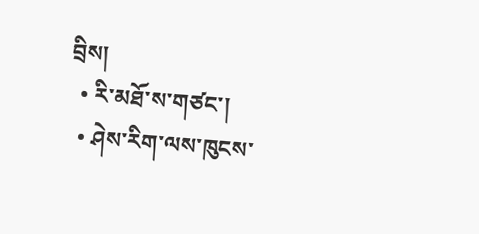བྲིས།
  • རི་མཐོ་ས་གཙང་།
  • ཤེས་རིག་ལས་ཁུངས་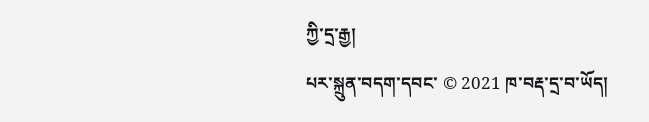ཀྱི་དྲ་རྒྱ།
པར་སྐྲུན་བདག་དབང་ © 2021 ཁ་བརྡ་དྲ་བ་ཡོད།